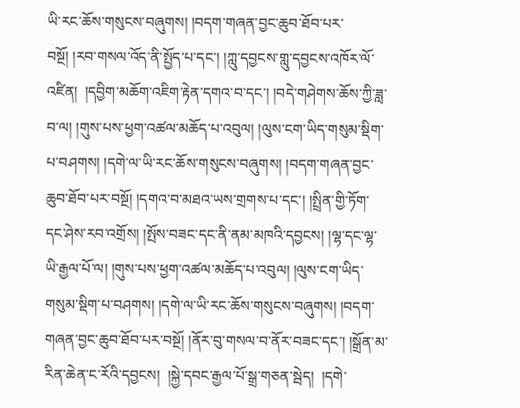ཡི་རང་ཆོས་གསུངས་བཞུགས། །བདག་གཞན་བྱང་ཆུབ་ཐོབ་པར་བསྔོ། །རབ་གསལ་འོད་ནི་སྤྱོད་པ་དང་། །ཀླུ་དབྱངས་གླུ་དབྱངས་འཁོར་ལོ་འཛིན།  །དབྱིག་མཆོག་འཇིག་རྟེན་དགའ་བ་དང་། །བདེ་གཤེགས་ཆོས་ཀྱི་ཟླ་བ་ལ། །གུས་པས་ཕྱག་འཚལ་མཆོད་པ་འབུལ། །ལུས་ངག་ཡིད་གསུམ་སྡིག་པ་བཤགས། །དགེ་ལ་ཡི་རང་ཆོས་གསུངས་བཞུགས། །བདག་གཞན་བྱང་ཆུབ་ཐོབ་པར་བསྔོ། །དགའ་བ་མཐའ་ཡས་གྲགས་པ་དང་། །སྤྲིན་གྱི་ཏོག་དང་ཤེས་རབ་འགྲོས། །སྤོས་བཟང་དང་ནི་ནམ་མཁའི་དབྱངས། །ལྷ་དང་ལྷ་ཡི་རྒྱལ་པོ་ལ། །གུས་པས་ཕྱག་འཚལ་མཆོད་པ་འབུལ། །ལུས་ངག་ཡིད་གསུམ་སྡིག་པ་བཤགས། །དགེ་ལ་ཡི་རང་ཆོས་གསུངས་བཞུགས། །བདག་གཞན་བྱང་ཆུབ་ཐོབ་པར་བསྔོ། །ནོར་བུ་གསལ་བ་ནོར་བཟང་དང་། །སྒྲོན་མ་རིན་ཆེན་ང་རོའི་དབྱངས།  །སྐྱེ་དབང་རྒྱལ་པོ་སྒྲ་གཅན་སྦེད།  །དགེ་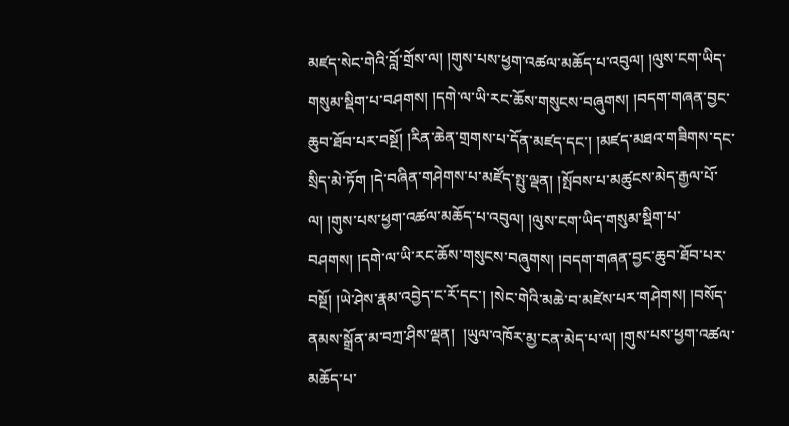མཛད་སེང་གེའི་བློ་གྲོས་ལ། །གུས་པས་ཕྱག་འཚལ་མཆོད་པ་འབུལ། །ལུས་ངག་ཡིད་གསུམ་སྡིག་པ་བཤགས། །དགེ་ལ་ཡི་རང་ཆོས་གསུངས་བཞུགས། །བདག་གཞན་བྱང་ཆུབ་ཐོབ་པར་བསྔོ། །རིན་ཆེན་གྲགས་པ་དོན་མཛད་དང་། །མཛད་མཐའ་གཟིགས་དང་སྲིད་མེ་ཏོག །དེ་བཞིན་གཤེགས་པ་མཛོད་སྤུ་ལྡན། །སྤོབས་པ་མཚུངས་མེད་རྒྱལ་པོ་ལ། །གུས་པས་ཕྱག་འཚལ་མཆོད་པ་འབུལ། །ལུས་ངག་ཡིད་གསུམ་སྡིག་པ་བཤགས། །དགེ་ལ་ཡི་རང་ཆོས་གསུངས་བཞུགས། །བདག་གཞན་བྱང་ཆུབ་ཐོབ་པར་བསྔོ། །ཡེ་ཤེས་རྣམ་འབྱེད་ང་རོ་དང་། །སེང་གེའི་མཆེ་བ་མཛེས་པར་གཤེགས། །བསོད་ནམས་སྒྲོན་མ་བཀྲ་ཤིས་ལྡན།  །ཡུལ་འཁོར་མྱ་ངན་མེད་པ་ལ། །གུས་པས་ཕྱག་འཚལ་མཆོད་པ་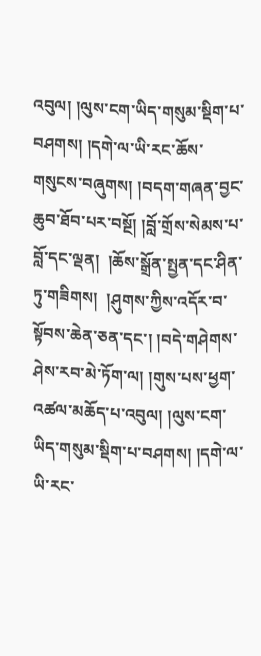འབུལ། །ལུས་ངག་ཡིད་གསུམ་སྡིག་པ་བཤགས། །དགེ་ལ་ཡི་རང་ཆོས་གསུངས་བཞུགས། །བདག་གཞན་བྱང་ཆུབ་ཐོབ་པར་བསྔོ། །བློ་གྲོས་སེམས་པ་བློ་དང་ལྡན།  །ཆོས་སྒྲོན་སྤྱན་དང་ཤིན་ཏུ་གཟིགས།  །ཤུགས་ཀྱིས་འདོར་བ་སྟོབས་ཆེན་ཅན་དང་། །བདེ་གཤེགས་ཤེས་རབ་མེ་ཏོག་ལ། །གུས་པས་ཕྱག་འཚལ་མཆོད་པ་འབུལ། །ལུས་ངག་ཡིད་གསུམ་སྡིག་པ་བཤགས། །དགེ་ལ་ཡི་རང་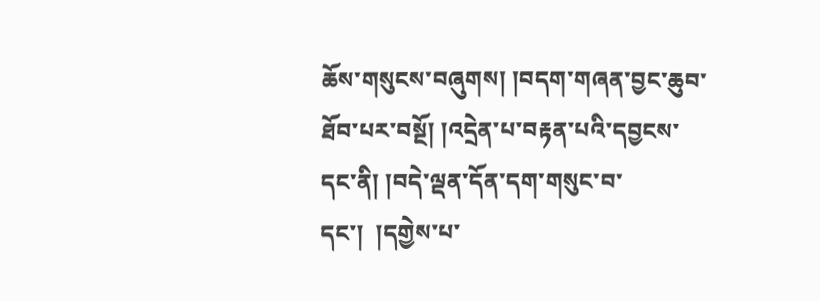ཆོས་གསུངས་བཞུགས། །བདག་གཞན་བྱང་ཆུབ་ཐོབ་པར་བསྔོ། །འདྲེན་པ་བརྟན་པའི་དབྱངས་དང་ནི། །བདེ་ལྡན་དོན་དག་གསུང་བ་དང་།  །དགྱེས་པ་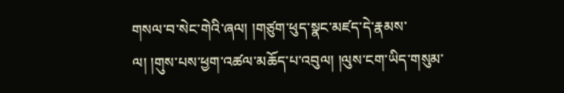གསལ་བ་སེང་གེའི་ཞལ། །གཙུག་ཕུད་སྣང་མཛད་དེ་རྣམས་ལ། །གུས་པས་ཕྱག་འཚལ་མཆོད་པ་འབུལ། །ལུས་ངག་ཡིད་གསུམ་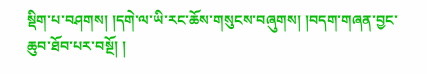སྡིག་པ་བཤགས། །དགེ་ལ་ཡི་རང་ཆོས་གསུངས་བཞུགས། །བདག་གཞན་བྱང་ཆུབ་ཐོབ་པར་བསྔོ། །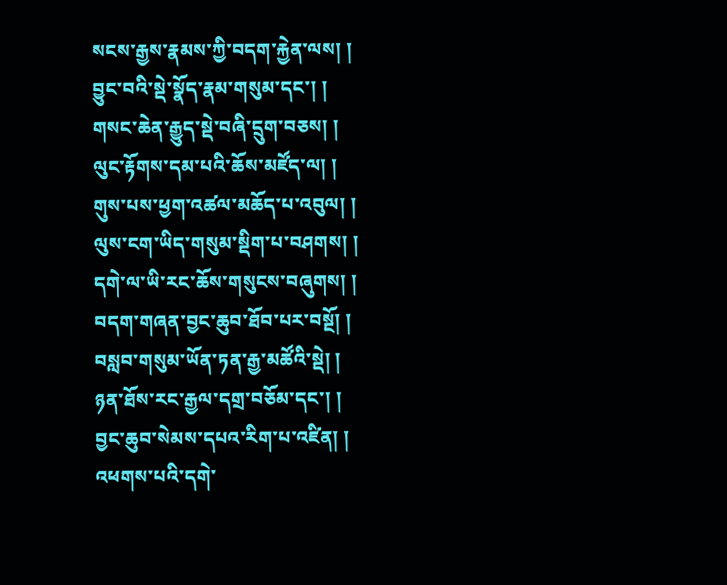སངས་རྒྱས་རྣམས་ཀྱི་བདག་རྐྱེན་ལས། །
བྱུང་བའི་སྡེ་སྣོད་རྣམ་གསུམ་དང་། །
གསང་ཆེན་རྒྱུད་སྡེ་བཞི་དྲུག་བཅས། །
ལུང་རྟོགས་དམ་པའི་ཆོས་མཛོད་ལ། །
གུས་པས་ཕྱག་འཚལ་མཆོད་པ་འབུལ། །
ལུས་ངག་ཡིད་གསུམ་སྡིག་པ་བཤགས། །
དགེ་ལ་ཡི་རང་ཆོས་གསུངས་བཞུགས། །
བདག་གཞན་བྱང་ཆུབ་ཐོབ་པར་བསྔོ། །
བསླབ་གསུམ་ཡོན་ཏན་རྒྱ་མཚོའི་སྡེ། །
ཉན་ཐོས་རང་རྒྱལ་དགྲ་བཅོམ་དང་། །
བྱང་ཆུབ་སེམས་དཔའ་རིག་པ་འཛིན། །
འཕགས་པའི་དགེ་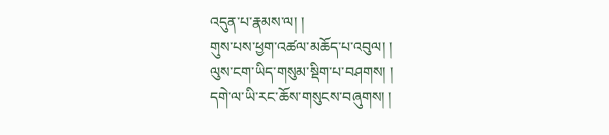འདུན་པ་རྣམས་ལ། །
གུས་པས་ཕྱག་འཚལ་མཆོད་པ་འབུལ། །
ལུས་ངག་ཡིད་གསུམ་སྡིག་པ་བཤགས། །
དགེ་ལ་ཡི་རང་ཆོས་གསུངས་བཞུགས། །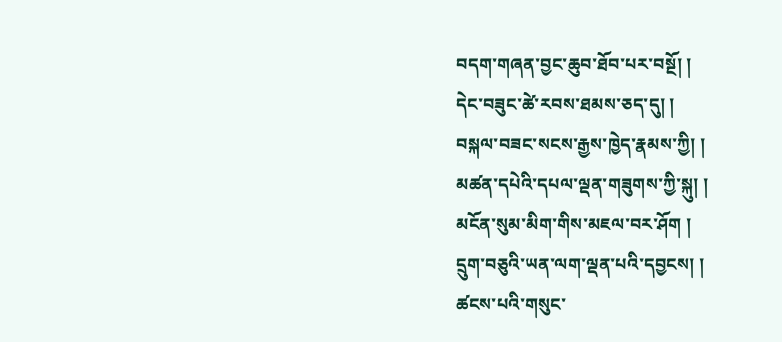བདག་གཞན་བྱང་ཆུབ་ཐོབ་པར་བསྔོ། །
དེང་བཟུང་ཚེ་རབས་ཐམས་ཅད་དུ། །
བསྐལ་བཟང་སངས་རྒྱས་ཁྱེད་རྣམས་ཀྱི། །
མཚན་དཔེའི་དཔལ་ལྡན་གཟུགས་ཀྱི་སྐུ། །
མངོན་སུམ་མིག་གིས་མཇལ་བར་ཤོག །
དྲུག་བཅུའི་ཡན་ལག་ལྡན་པའི་དབྱངས། །
ཚངས་པའི་གསུང་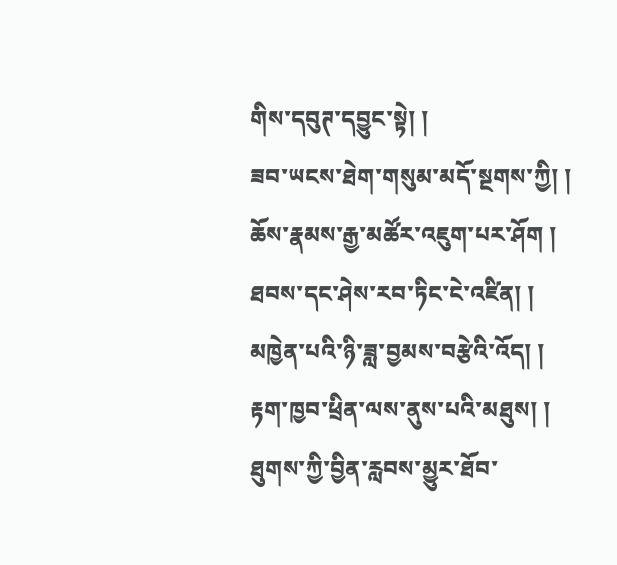གིས་དབུཊ་དབྱུང་སྟེ། །
ཟབ་ཡངས་ཐེག་གསུམ་མདོ་སྔགས་ཀྱི། །
ཆོས་རྣམས་རྒྱ་མཚོར་འཇུག་པར་ཤོག །
ཐབས་དང་ཤེས་རབ་ཏིང་ངེ་འཛིན། །
མཁྱེན་པའི་ཉི་ཟླ་བྱམས་བརྩེའི་འོད། །
རྟག་ཁྱབ་ཕྲིན་ལས་ནུས་པའི་མཐུས། །
ཐུགས་ཀྱི་བྱིན་རླབས་མྱུར་ཐོབ་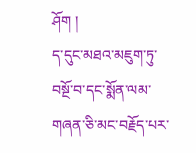ཤོག །
ད་དུང་མཐའ་མཇུག་ཏུ་བསྔོ་བ་དང་སྨོན་ལམ་གཞན་ཅི་མང་བརྗོད་པར་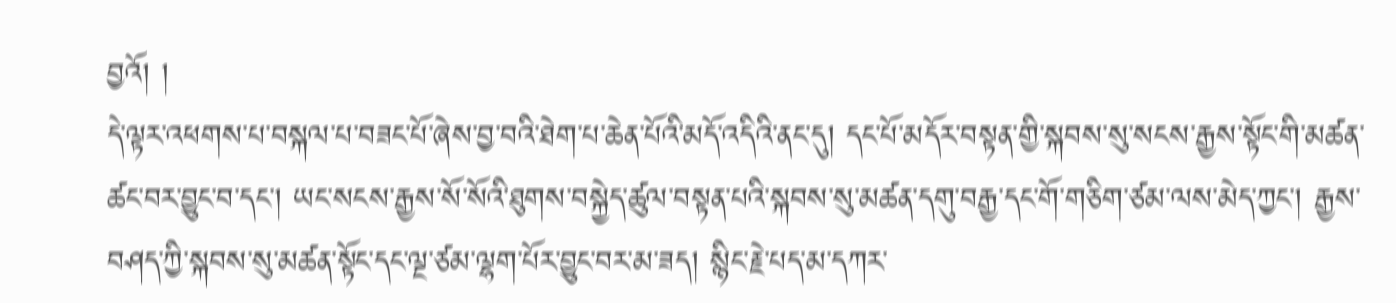བྱའོ། །
དེ་ལྟར་འཕགས་པ་བསྐལ་པ་བཟང་པོ་ཞེས་བྱ་བའི་ཐེག་པ་ཆེན་པོའི་མདོ་འདིའི་ནང་དུ། དང་པོ་མདོར་བསྟན་གྱི་སྐབས་སུ་སངས་རྒྱས་སྟོང་གི་མཚན་ཚང་བར་བྱུང་བ་དང་། ཡང་སངས་རྒྱས་སོ་སོའི་ཐུགས་བསྐྱེད་ཚུལ་བསྟན་པའི་སྐབས་སུ་མཚན་དགུ་བརྒྱ་དང་གོ་གཅིག་ཙམ་ལས་མེད་ཀྱང་། རྒྱས་བཤད་ཀྱི་སྐབས་སུ་མཚན་སྟོང་དང་ལྔ་ཙམ་ལྷག་པོར་བྱུང་བར་མ་ཟད། སྙིང་རྗེ་པད་མ་དཀར་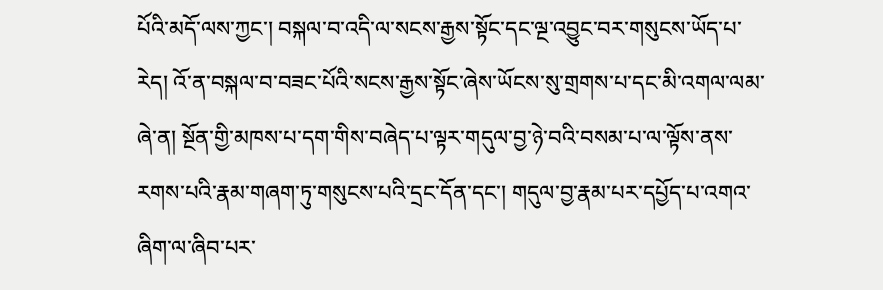པོའི་མདོ་ལས་ཀྱང་། བསྐལ་བ་འདི་ལ་སངས་རྒྱས་སྟོང་དང་ལྔ་འབྱུང་བར་གསུངས་ཡོད་པ་རེད། འོ་ན་བསྐལ་བ་བཟང་པོའི་སངས་རྒྱས་སྟོང་ཞེས་ཡོངས་སུ་གྲགས་པ་དང་མི་འགལ་ལམ་ཞེ་ན། སྔོན་གྱི་མཁས་པ་དག་གིས་བཞེད་པ་ལྟར་གདུལ་བྱ་ཉེ་བའི་བསམ་པ་ལ་ལྟོས་ནས་རགས་པའི་རྣམ་གཞག་ཏུ་གསུངས་པའི་དྲང་དོན་དང་། གདུལ་བྱ་རྣམ་པར་དཔྱོད་པ་འགའ་ཞིག་ལ་ཞིབ་པར་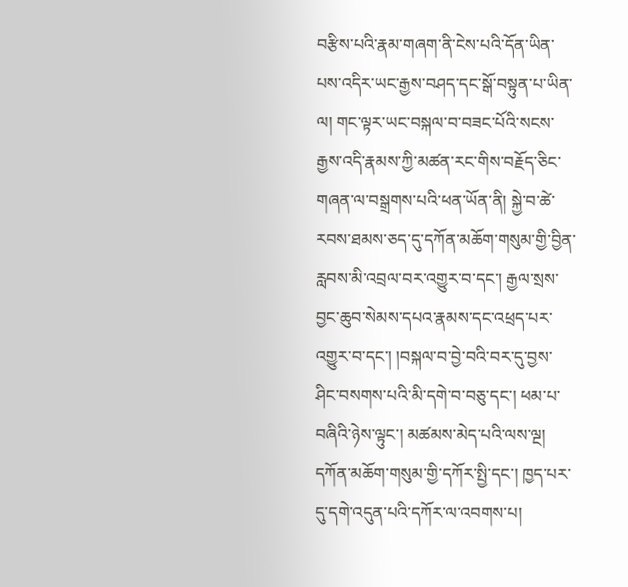བརྩིས་པའི་རྣམ་གཞག་ནི་ངེས་པའི་དོན་ཡིན་པས་འདིར་ཡང་རྒྱས་བཤད་དང་སྒོ་བསྟུན་པ་ཡིན་ལ། གང་ལྟར་ཡང་བསྐལ་བ་བཟང་པོའི་སངས་རྒྱས་འདི་རྣམས་ཀྱི་མཚན་རང་གིས་བརྗོད་ཅིང་གཞན་ལ་བསྒྲགས་པའི་ཕན་ཡོན་ནི། སྐྱེ་བ་ཚེ་རབས་ཐམས་ཅད་དུ་དཀོན་མཆོག་གསུམ་གྱི་བྱིན་རླབས་མི་འབྲལ་བར་འགྱུར་བ་དང་། རྒྱལ་སྲས་བྱང་ཆུབ་སེམས་དཔའ་རྣམས་དང་འཕྲད་པར་འགྱུར་བ་དང་། །བསྐལ་བ་བྱེ་བའི་བར་དུ་བྱས་ཤིང་བསགས་པའི་མི་དགེ་བ་བཅུ་དང་། ཕམ་པ་བཞིའི་ཉེས་ལྟུང་། མཚམས་མེད་པའི་ལས་ལྔ།  དཀོན་མཆོག་གསུམ་གྱི་དཀོར་སྤྱི་དང་། ཁྱད་པར་དུ་དགེ་འདུན་པའི་དཀོར་ལ་འབགས་པ།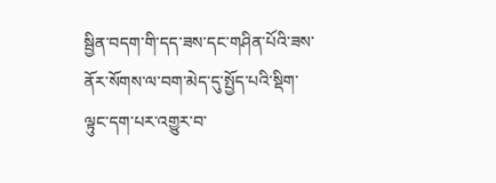སྦྱིན་བདག་གི་དད་ཟས་དང་གཤིན་པོའི་ཟས་ནོར་སོགས་ལ་བག་མེད་དུ་སྤྱོད་པའི་སྡིག་ལྟུང་དག་པར་འགྱུར་བ་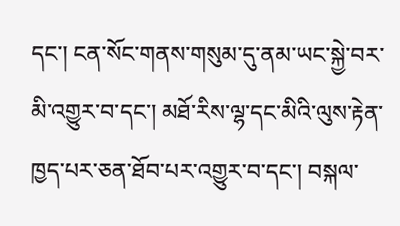དང་། ངན་སོང་གནས་གསུམ་དུ་ནམ་ཡང་སྐྱེ་བར་མི་འགྱུར་བ་དང་། མཐོ་རིས་ལྷ་དང་མིའི་ལུས་རྟེན་ཁྱད་པར་ཅན་ཐོབ་པར་འགྱུར་བ་དང་། བསྐལ་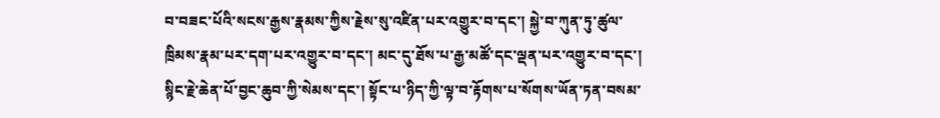བ་བཟང་པོའི་སངས་རྒྱས་རྣམས་ཀྱིས་རྗེས་སུ་འཛིན་པར་འགྱུར་བ་དང་། སྐྱེ་བ་ཀུན་ཏུ་ཚུལ་ཁྲིམས་རྣམ་པར་དག་པར་འགྱུར་བ་དང་། མང་དུ་ཐོས་པ་རྒྱ་མཚོ་དང་ལྡན་པར་འགྱུར་བ་དང་། སྙིང་རྗེ་ཆེན་པོ་བྱང་ཆུབ་ཀྱི་སེམས་དང་། སྟོང་པ་ཉིད་ཀྱི་ལྟ་བ་རྟོགས་པ་སོགས་ཡོན་ཏན་བསམ་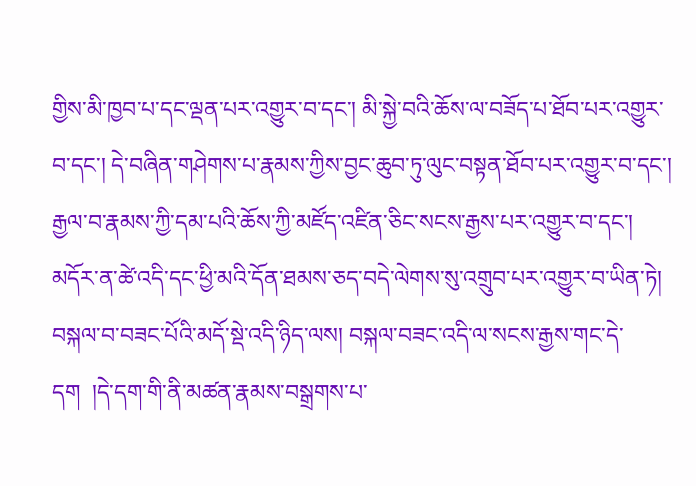གྱིས་མི་ཁྱབ་པ་དང་ལྡན་པར་འགྱུར་བ་དང་། མི་སྐྱེ་བའི་ཆོས་ལ་བཟོད་པ་ཐོབ་པར་འགྱུར་བ་དང་། དེ་བཞིན་གཤེགས་པ་རྣམས་ཀྱིས་བྱང་ཆུབ་ཏུ་ལུང་བསྟན་ཐོབ་པར་འགྱུར་བ་དང་། རྒྱལ་བ་རྣམས་ཀྱི་དམ་པའི་ཆོས་ཀྱི་མཛོད་འཛིན་ཅིང་སངས་རྒྱས་པར་འགྱུར་བ་དང་། མདོར་ན་ཚེ་འདི་དང་ཕྱི་མའི་དོན་ཐམས་ཅད་བདེ་ལེགས་སུ་འགྲུབ་པར་འགྱུར་བ་ཡིན་ཏེ། བསྐལ་བ་བཟང་པོའི་མདོ་སྡེ་འདི་ཉིད་ལས། བསྐལ་བཟང་འདི་ལ་སངས་རྒྱས་གང་དེ་དག  །དེ་དག་གི་ནི་མཚན་རྣམས་བསྒྲགས་པ་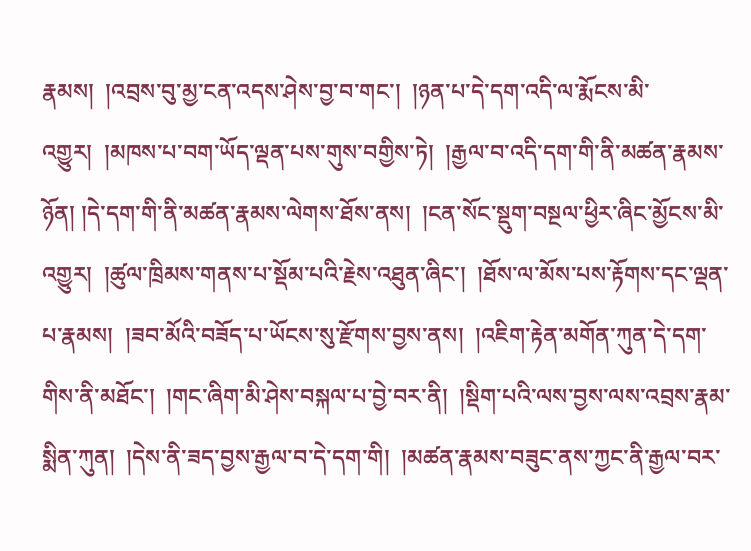རྣམས།  །འབྲས་བུ་མྱ་ངན་འདས་ཤེས་བྱ་བ་གང་།  །ཉན་པ་དེ་དག་འདི་ལ་རྨོངས་མི་འགྱུར།  །མཁས་པ་བག་ཡོད་ལྡན་པས་གུས་བགྱིས་ཏེ།  །རྒྱལ་བ་འདི་དག་གི་ནི་མཚན་རྣམས་ཉོན། །དེ་དག་གི་ནི་མཚན་རྣམས་ལེགས་ཐོས་ནས།  །ངན་སོང་སྡུག་བསྔལ་ཕྱིར་ཞིང་མྱོངས་མི་འགྱུར།  །ཚུལ་ཁྲིམས་གནས་པ་སྡོམ་པའི་རྗེས་འཐུན་ཞིང་།  །ཐོས་ལ་མོས་པས་རྟོགས་དང་ལྡན་པ་རྣམས།  །ཟབ་མོའི་བཟོད་པ་ཡོངས་སུ་རྫོགས་བྱས་ནས།  །འཇིག་རྟེན་མགོན་ཀུན་དེ་དག་གིས་ནི་མཐོང་།  །གང་ཞིག་མི་ཤེས་བསྐལ་པ་བྱེ་བར་ནི།  །སྡིག་པའི་ལས་བྱས་ལས་འབྲས་རྣམ་སྨིན་ཀུན།  །དེས་ནི་ཟད་བྱས་རྒྱལ་བ་དེ་དག་གི།  །མཚན་རྣམས་བཟུང་ནས་ཀྱང་ནི་རྒྱལ་བར་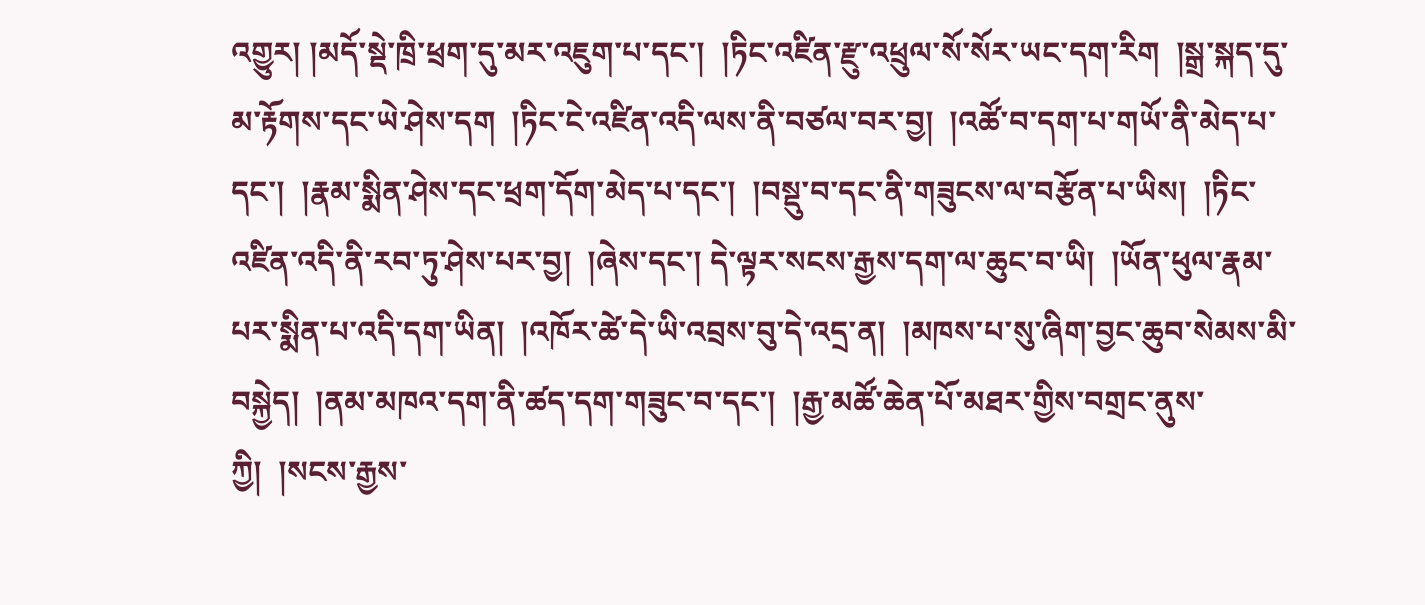འགྱུར། །མདོ་སྡེ་ཁྲི་ཕྲག་དུ་མར་འཇུག་པ་དང་།  །ཏིང་འཛིན་རྫུ་འཕྲུལ་སོ་སོར་ཡང་དག་རིག  །སྒྲ་སྐད་དུ་མ་རྟོགས་དང་ཡེ་ཤེས་དག  །ཏིང་ངེ་འཛིན་འདི་ལས་ནི་བཙལ་བར་བྱ།  །འཚོ་བ་དག་པ་གཡོ་ནི་མེད་པ་དང་།  །རྣམ་སྨིན་ཤེས་དང་ཕྲག་དོག་མེད་པ་དང་།  །བསྡུ་བ་དང་ནི་གཟུངས་ལ་བརྩོན་པ་ཡིས།  །ཏིང་འཛིན་འདི་ནི་རབ་ཏུ་ཤེས་པར་བྱ།  །ཞེས་དང་། དེ་ལྟར་སངས་རྒྱས་དག་ལ་ཆུང་བ་ཡི།  །ཡོན་ཕུལ་རྣམ་པར་སྨིན་པ་འདི་དག་ཡིན།  །འཁོར་ཚེ་དེ་ཡི་འབྲས་བུ་དེ་འདྲ་ན།  །མཁས་པ་སུ་ཞིག་བྱང་ཆུབ་སེམས་མི་བསྐྱེད།  །ནམ་མཁའ་དག་ནི་ཚད་དག་གཟུང་བ་དང་།  །རྒྱ་མཚོ་ཆེན་པོ་མཐར་གྱིས་བགྲང་ནུས་ཀྱི།  །སངས་རྒྱས་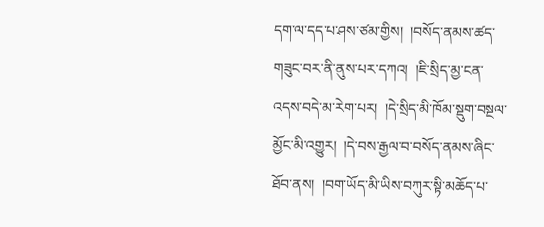དག་ལ་དད་པ་ཤས་ཙམ་གྱིས།  །བསོད་ནམས་ཚད་གཟུང་བར་ནི་ནུས་པར་དཀའ།  །ཇི་སྲིད་མྱ་ངན་འདས་བདེ་མ་རེག་པར།  །དེ་སྲིད་མི་ཁོམ་སྡུག་བསྔལ་མྱོང་མི་འགྱུར།  །དེ་བས་རྒྱལ་བ་བསོད་ནམས་ཞིང་ཐོབ་ནས།  །བག་ཡོད་མི་ཡིས་བཀུར་སྟི་མཆོད་པ་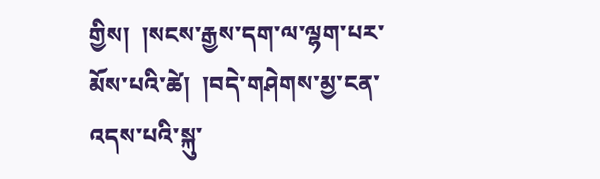གྱིས།  །སངས་རྒྱས་དག་ལ་ལྷག་པར་མོས་པའི་ཚེ།  །བདེ་གཤེགས་མྱ་ངན་འདས་པའི་སྐུ་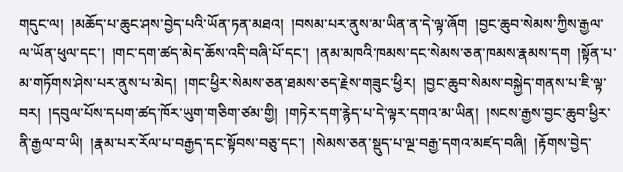གདུང་ལ།  །མཆོད་པ་ཆུང་ཤས་བྱེད་པའི་ཡོན་ཏན་མཐའ།  །བསམ་པར་ནུས་མ་ཡིན་ན་དེ་ལྟ་ཞོག  །བྱང་ཆུབ་སེམས་ཀྱིས་རྒྱལ་ལ་ཡོན་ཕུལ་དང་།  །གང་དག་ཚད་མེད་ཆོས་འདི་བཞི་པོ་དང་།  །ནམ་མཁའི་ཁམས་དང་སེམས་ཅན་ཁམས་རྣམས་དག  །སྟོན་པ་མ་གཏོགས་ཤེས་པར་ནུས་པ་མེད།  །གང་ཕྱིར་སེམས་ཅན་ཐམས་ཅད་རྗེས་གཟུང་ཕྱིར།  །བྱང་ཆུབ་སེམས་བསྐྱེད་གནས་པ་ཇི་ལྟ་བར།  །དབུལ་པོས་དཔག་ཚད་ཁོར་ཡུག་གཅིག་ཙམ་གྱི།  །གཏེར་དག་རྙེད་པ་དེ་ལྟར་དགའ་མ་ཡིན།  །སངས་རྒྱས་བྱང་ཆུབ་ཕྱིར་ནི་རྒྱལ་བ་ཡི།  །རྣམ་པར་རོལ་པ་བརྒྱད་དང་སྟོབས་བཅུ་དང་།  །སེམས་ཅན་སྡུད་པ་ལྔ་བརྒྱ་དགའ་མཛད་བཞི།  །རྟོགས་བྱེད་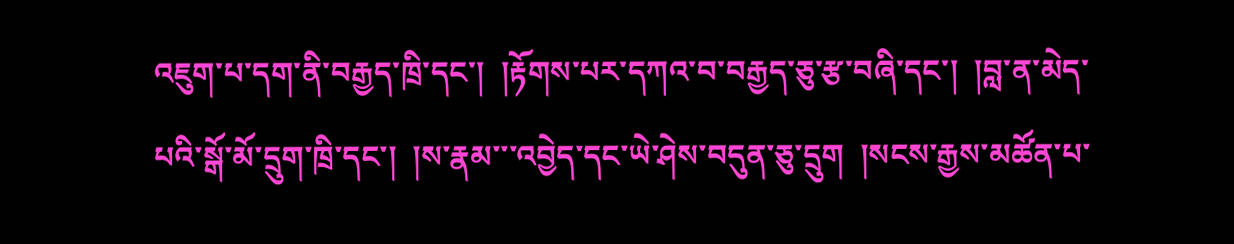འཇུག་པ་དག་ནི་བརྒྱད་ཁྲི་དང་།  །རྟོགས་པར་དཀའ་བ་བརྒྱད་ཅུ་རྩ་བཞི་དང་།  །བླ་ན་མེད་པའི་སྒོ་མོ་དྲུག་ཁྲི་དང་།  །ས་རྣམ་་་འབྱེད་དང་ཡེ་ཤེས་བདུན་ཅུ་དྲུག  །སངས་རྒྱས་མཚོན་པ་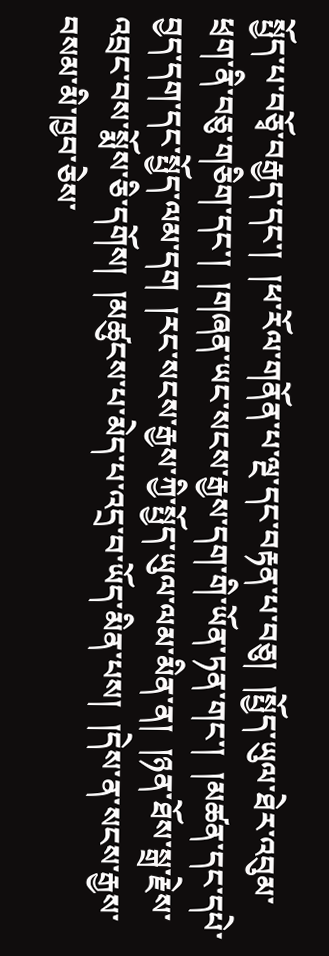སྤྱོད་པ་བཅྭོ་བརྒྱད་དང་།  །ཕ་རོལ་གནོན་པ་ལྔ་དང་བརྟན་པ་བཅུ།  །སྤྱོད་ཡུལ་ཐེར་འབུམ་ཕྲག་ནི་བཅུ་གཅིག་དང་།  །གཞན་ཡང་སངས་རྒྱས་དག་གི་ཡོན་ཏན་གང་།  །མཚན་དང་དཔེ་བྱད་དག་དང་སྤྱོད་ལམ་དག  །རང་སངས་རྒྱས་ཀྱི་སྤྱོད་ཡུལ་ལམ་མིན་ན།  །ཉན་ཐོས་སྒྲ་རྗེས་འབྲང་བས་སྨོས་ཅི་དགོས།  །མཚུངས་པ་མེད་པ་འདྲ་བ་ཡོད་མིན་པས།  །དེས་ན་སངས་རྒྱས་བསམ་མི་ཁྱབ་ཅེས་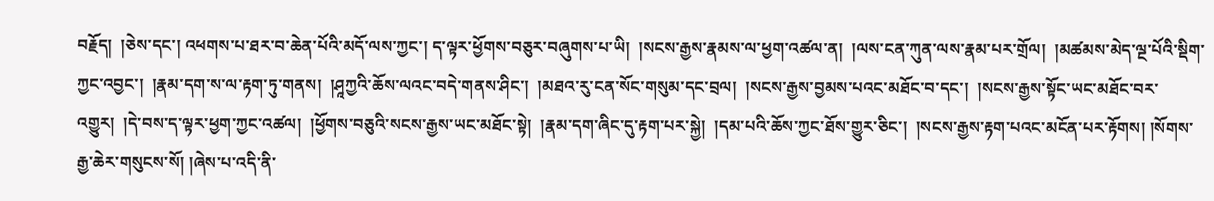བརྗོད།  །ཅེས་དང་། འཕགས་པ་ཐར་བ་ཆེན་པོའི་མདོ་ལས་ཀྱང་། ད་ལྟར་ཕྱོགས་བཅུར་བཞུགས་པ་ཡི།  །སངས་རྒྱས་རྣམས་ལ་ཕྱག་འཚལ་ན།  །ལས་ངན་ཀུན་ལས་རྣམ་པར་གྲོལ།  །མཚམས་མེད་ལྔ་པོའི་སྡིག་ཀྱང་འབྱང་།  །རྣམ་དག་ས་ལ་རྟག་ཏུ་གནས།  །ཤཱཀྱའི་ཆོས་ལའང་བདེ་གནས་ཤིང་།  །མཐའ་རུ་ངན་སོང་གསུམ་དང་བྲལ།  །སངས་རྒྱས་བྱམས་པའང་མཐོང་བ་དང་།  །སངས་རྒྱས་སྟོང་ཡང་མཐོང་བར་འགྱུར།  །དེ་བས་ད་ལྟར་ཕྱག་ཀྱང་འཚལ།  །ཕྱོགས་བཅུའི་སངས་རྒྱས་ཡང་མཐོང་སྟེ།  །རྣམ་དག་ཞིང་དུ་རྟག་པར་སྐྱེ།  །དམ་པའི་ཆོས་ཀྱང་ཐོས་གྱུར་ཅིང་།  །སངས་རྒྱས་རྟག་པའང་མངོན་པར་རྟོགས། །སོགས་རྒྱ་ཆེར་གསུངས་སོ། །ཞེས་པ་འདི་ནི་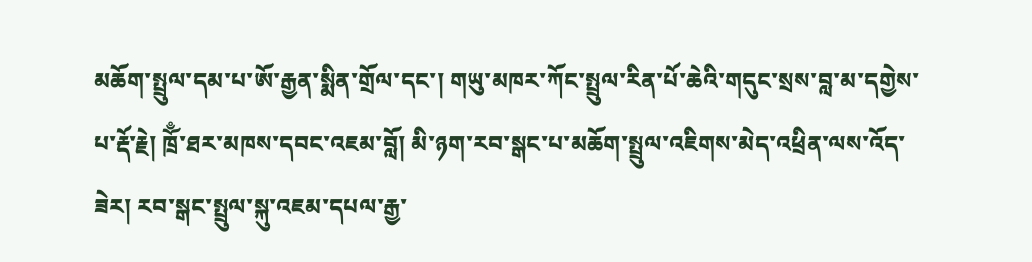མཆོག་སྤྲུལ་དམ་པ་ཨོ་རྒྱན་སྨིན་གྲོལ་དང་། གཡུ་མཁར་ཀོང་སྤྲུལ་རིན་པོ་ཆེའི་གདུང་སྲས་བླ་མ་དགྱེས་པ་རྡོ་རྗེ། ཁྲོྃ་ཐར་མཁས་དབང་འཇམ་བློ། མི་ཉག་རབ་སྒང་པ་མཆོག་སྤྲུལ་འཇིགས་མེད་འཕྲིན་ལས་འོད་ཟེར། རབ་སྒང་སྤྲུལ་སྐུ་འཇམ་དཔལ་རྒྱ་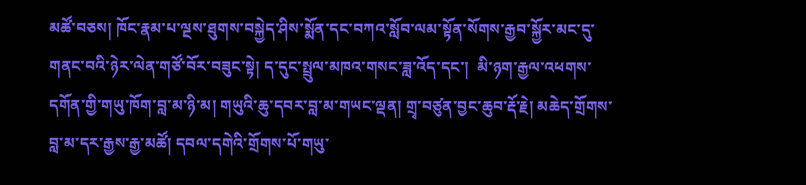མཚོ་བཅས། ཁོང་རྣམ་པ་ལྔས་ཐུགས་བསྐྱེད་ཤིས་སྨོན་དང་བཀའ་སློབ་ལམ་སྟོན་སོགས་རྒྱབ་སྐྱོར་མང་དུ་གནང་བའི་ཉེར་ལེན་གཙོ་བོར་བཟུང་སྟེ། ད་དུང་སྤྲུལ་མཁའ་གསང་ཟླ་འོད་དང་།  མི་ཉག་རྒྱལ་འཕགས་དགོན་གྱི་གཡུ་ཁོག་བླ་མ་ཉི་མ། གཡུའི་ཆུ་དབར་བླ་མ་གཡང་ལྡན། གྲྭ་བཙུན་བྱང་ཆུབ་རྡོ་རྗེ། མཆེད་གྲོགས་བླ་མ་དར་རྒྱས་རྒྱ་མཚོ། དབལ་དགེའི་གྲོགས་པོ་གཡུ་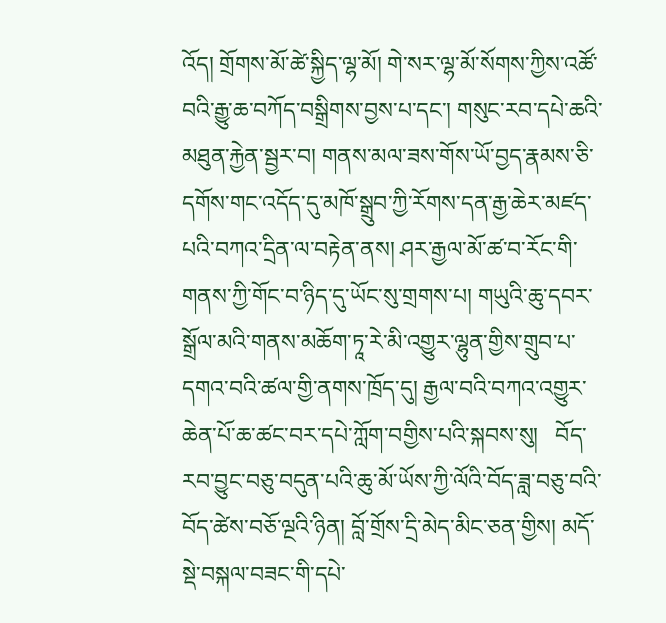འོད། གྲོགས་མོ་ཚེ་སྐྱིད་ལྷ་མོ། གེ་སར་ལྷ་མོ་སོགས་ཀྱིས་འཚོ་བའི་རྒྱུ་ཆ་བཀོད་བསྒྲིགས་བྱས་པ་དང་། གསུང་རབ་དཔེ་ཆའི་མཐུན་རྐྱེན་སྦྱར་བ། གནས་མལ་ཟས་གོས་ཡོ་བྱད་རྣམས་ཅི་དགོས་གང་འདོད་དུ་མཁོ་སྒྲུབ་ཀྱི་རོགས་དན་རྒྱ་ཆེར་མཛད་པའི་བཀའ་དྲིན་ལ་བརྟེན་ནས། ཤར་རྒྱལ་མོ་ཚ་བ་རོང་གི་གནས་ཀྱི་གོང་བ་ཉིད་དུ་ཡོང་སུ་གྲགས་པ། གཡུའི་ཆུ་དབར་སྒྲོལ་མའི་གནས་མཆོག་ཏཱ་རེ་མི་འགྱུར་ལྷུན་གྱིས་གྲུབ་པ་དགའ་བའི་ཚལ་གྱི་ནགས་ཁྲོད་དུ། རྒྱལ་བའི་བཀའ་འགྱུར་ཆེན་པོ་ཆ་ཚང་བར་དཔེ་ཀློག་བགྱིས་པའི་སྐབས་སུ།   བོད་རབ་བྱུང་བཅུ་བདུན་པའི་ཆུ་མོ་ཡོས་ཀྱི་ལོའི་བོད་ཟླ་བཅུ་བའི་བོད་ཚེས་བཅོ་ལྔའི་ཉིན། བློ་གྲོས་དྲི་མེད་མིང་ཅན་གྱིས། མདོ་སྡེ་བསྐལ་བཟང་གི་དཔེ་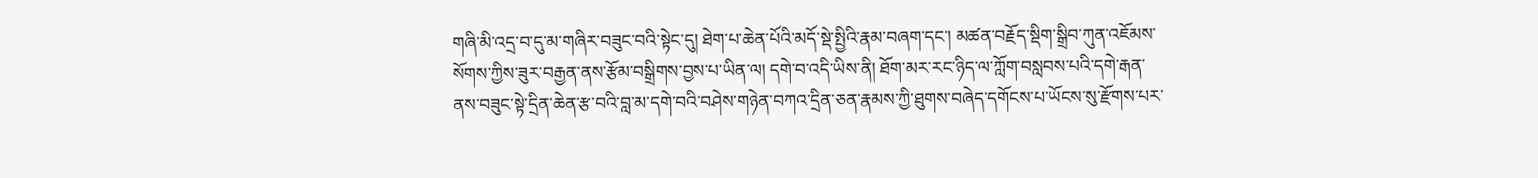གཞི་མི་འདྲ་བ་དུ་མ་གཞིར་བཟུང་བའི་སྟེང་དུ། ཐེག་པ་ཆེན་པོའི་མདོ་སྡེ་སྤྱིའི་རྣམ་བཞག་དང་། མཚན་བརྗོད་སྡིག་སྒྲིབ་ཀུན་འཇོམས་སོགས་ཀྱིས་ཟུར་བརྒྱན་ནས་རྩོམ་བསྒྲིགས་བྱས་པ་ཡིན་ལ། དགེ་བ་འདི་ཡིས་ནི། ཐོག་མར་རང་ཉིད་ལ་ཀློག་བསླབས་པའི་དགེ་རྒན་ནས་བཟུང་སྟེ་དྲིན་ཆེན་རྩ་བའི་བླ་མ་དགེ་བའི་བཤེས་གཉེན་བཀའ་དྲིན་ཅན་རྣམས་ཀྱི་ཐུགས་བཞེད་དགོངས་པ་ཡོངས་སུ་རྫོགས་པར་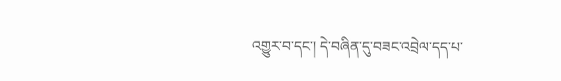འགྱུར་བ་དང་། དེ་བཞིན་དུ་བཟང་འབྲེལ་དད་པ་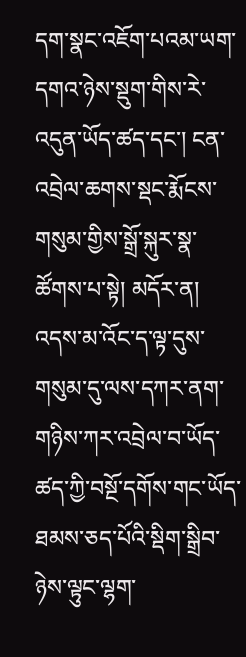དག་སྣང་འཇོག་པའམ་ཡག་དགའ་ཉེས་སྡུག་གིས་རེ་འདུན་ཡོད་ཚད་དང་། ངན་འབྲེལ་ཆགས་སྡང་རྨོངས་གསུམ་གྱིས་སྒྲོ་སྐུར་སྣ་ཚོགས་པ་སྟེ། མདོར་ན། འདས་མ་འོང་ད་ལྟ་དུས་གསུམ་དུ་ལས་དཀར་ནག་གཉིས་ཀར་འབྲེལ་བ་ཡོད་ཚད་ཀྱི་བསྔོ་དགོས་གང་ཡོད་ཐམས་ཅད་པོའི་སྡིག་སྒྲིབ་ཉེས་ལྟུང་ལྷག་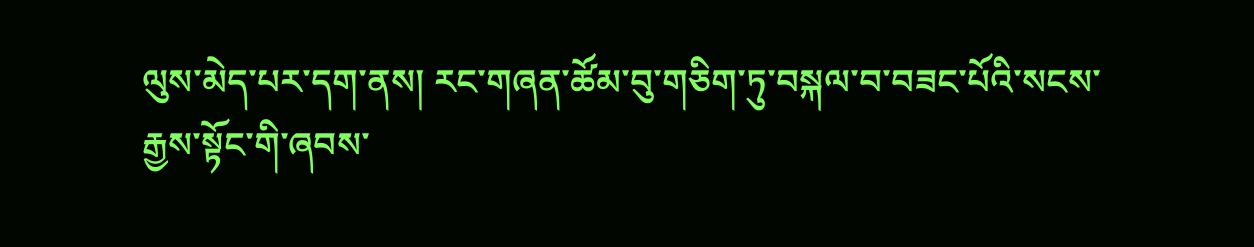ལུས་མེད་པར་དག་ནས། རང་གཞན་ཚོམ་བུ་གཅིག་ཏུ་བསྐལ་བ་བཟང་པོའི་སངས་རྒྱས་སྟོང་གི་ཞབས་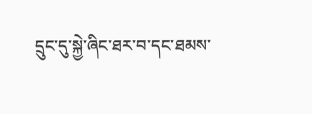དྲུང་དུ་སྐྱེ་ཞིང་ཐར་བ་དང་ཐམས་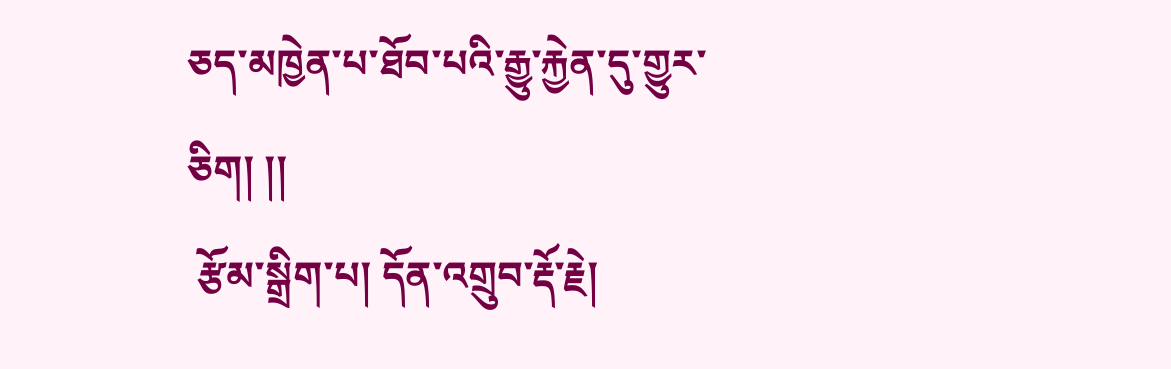ཅད་མཁྱེན་པ་ཐོབ་པའི་རྒྱུ་རྐྱེན་དུ་གྱུར་ཅིག། །།
 རྩོམ་སྒྲིག་པ། དོན་འགྲུབ་རྡོ་རྗེ།